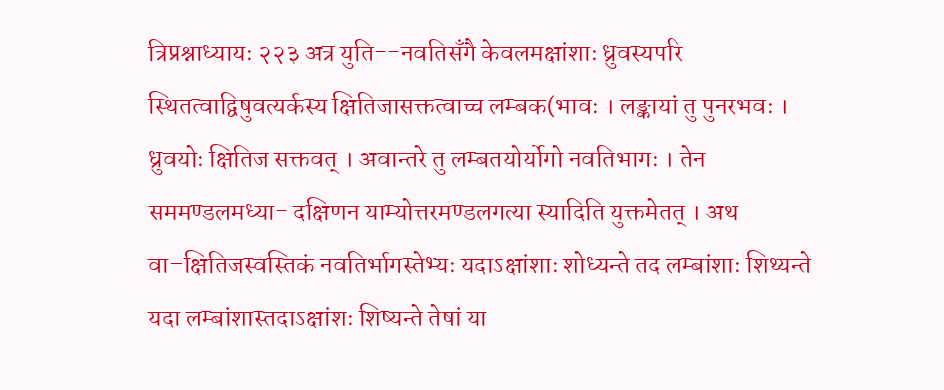त्रिप्रश्नाध्यायः २२३ अत्र युति--नवतिसँगै केवलमक्षांशाः ध्रुवस्यपरि स्थितत्वाद्विषुवत्यर्कस्य क्षितिजासक्तत्वाच्च लम्बक(भावः । लङ्कायां तु पुनरभवः । ध्रुवयोः क्षितिज सक्तवत् । अवान्तरे तु लम्बतयोर्योगो नवतिभागः । तेन सममण्डलमध्या- दक्षिणन याम्योत्तरमण्डलगत्या स्यादिति युक्तमेतत् । अथ वा–क्षितिजस्वस्तिकं नवतिर्भागस्तेभ्यः यदाऽक्षांशाः शोध्यन्ते तद लम्बांशाः शिथ्यन्ते यदा लम्बांशास्तदाऽक्षांशः शिष्यन्ते तेषां या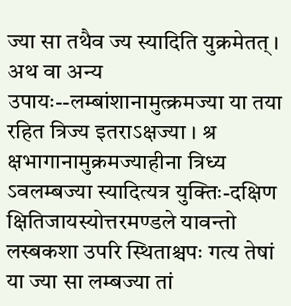ज्या सा तथैव ज्य स्यादिति युक्रमेतत् । अथ वा अन्य उपायः--लम्बांशानामुत्क्रमज्या या तया रहित त्रिज्य इतराऽक्षज्या । श्र क्षभागानामुक्रमज्याहीना त्रिध्य ऽवलम्बज्या स्यादित्यत्र युक्तिः-दक्षिण क्षितिजायस्योत्तरमण्डले यावन्तो लस्बकशा उपरि स्थिताश्चपः गत्य तेषां या ज्या सा लम्बज्या तां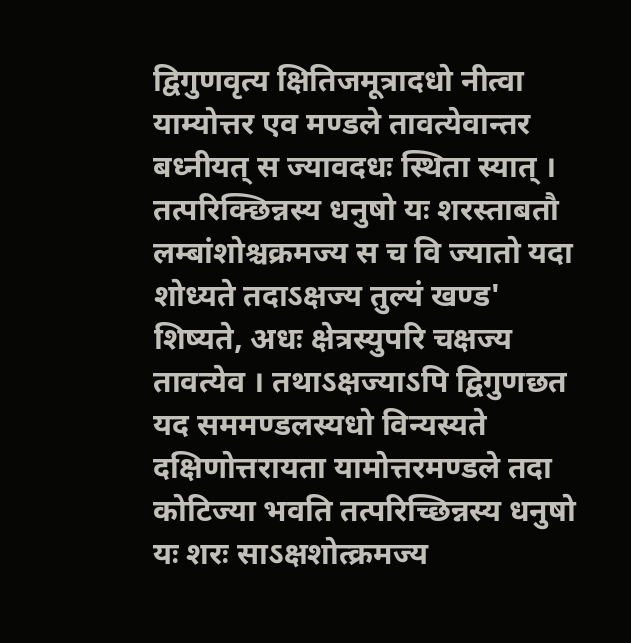द्विगुणवृत्य क्षितिजमूत्रादधो नीत्वा याम्योत्तर एव मण्डले तावत्येवान्तर बध्नीयत् स ज्यावदधः स्थिता स्यात् । तत्परिक्छिन्नस्य धनुषो यः शरस्ताबतौ लम्बांशोश्चक्रमज्य स च वि ज्यातो यदा शोध्यते तदाऽक्षज्य तुल्यं खण्ड' शिष्यते, अधः क्षेत्रस्युपरि चक्षज्य तावत्येव । तथाऽक्षज्याऽपि द्विगुणछत यद सममण्डलस्यधो विन्यस्यते दक्षिणोत्तरायता यामोत्तरमण्डले तदा कोटिज्या भवति तत्परिच्छिन्नस्य धनुषो यः शरः साऽक्षशोत्क्रमज्य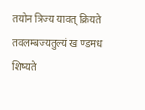तयोन त्रिज्य यावत् क्रियते तवलम्बज्यतुल्यं ख ण्डमध शिष्यते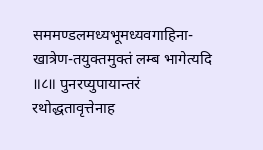सममण्डलमध्यभूमध्यवगाहिना-खात्रेण-तयुक्तमुक्तं लम्ब भागेत्यदि ॥८॥ पुनरप्युपायान्तरं रथोद्धतावृत्तेनाह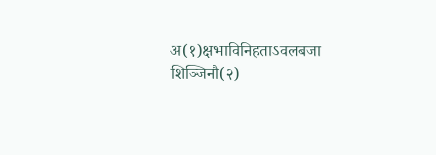अ(१)क्षभाविनिहताऽवलबजा शिञ्जिनौ(२)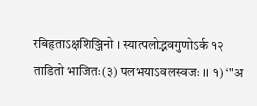रबिहृताऽक्षशिञ्जिनो । स्यात्पलोद्भवगुणोऽर्क १२ ताडितो भाजितः(३) पलभयाऽवलस्वजः ।। १) ‘"अ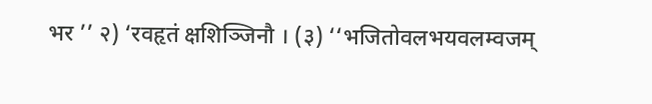भर ’’ २) ‘रवहृतं क्षशिञ्जिनौ । (३) ‘‘भजितोवलभयवलम्वजम्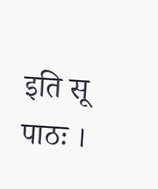इति सू पाठः ।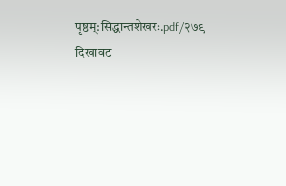पृष्ठम्:सिद्धान्तशेखरः.pdf/२७९
दिखावट